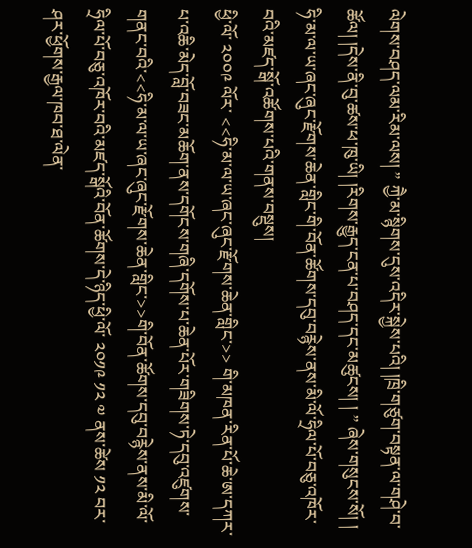ལེགས་བཤད་ལམ་རིམ་ལས། ” ཀྱཻ་མ་སྙིགས་དུས་འདིར་སྐྱེས་པའི། །ཁྲི་གཙུག་བསྟན་ལ་གཤེ་བ་ཚོལ། །དེས་ནི་བུ་ཚས་ཕ་ཁུ་ཡི། །རིགས་རྒྱུད་ངན་པ་བཤད་དང་མཚུངས། ། ” ཞེས་གསུངས་སོ། །
ཧི་མ་ལ་ཡ་ཞང་ཞུང་རྫོགས་ཆེན་གླིང་གི་བོན་ཚོགས་དབུ་བརྙེས་ནས་མི་ལོ་ཧྲིལ་པོ་བཅུ་འཁོར་བའི་མཛད་སྒོ་འཚོགས་པའི་གནས་བསྡུས།
ཕྱི་ལོ་ ༢༠༠༩ ལོར་ <<ཧི་མ་ལ་ཡ་ཞང་ཞུང་རྫོགས་ཆེན་གླིང་>> གི་མཁན་རིན་པོ་ཆེ་ཨ་དཀར་པ་འཆི་མེད་བློ་བཟང་མཆོག་ནས་དགོངས་གཞི་དགོས་པ་ཆེན་པོར་གཟིགས་ཏེ་དབུ་འཛུགས་གནང་བའི་<<ཧི་མ་ལ་ཡ་ཞང་ཞུང་རྫོགས་ཆེན་གླིང་>>གི་བོན་ཚོགས་དབུ་བརྙེས་ནས་མི་ལོ་ཧྲིལ་པོ་བཅུ་འཁོར་བའི་མཛད་སྒོའི་བོན་ཚོགས་དེ་ཉིད་ཕྱི་ལོ་ ༢༠༡༩ ༡༢ ༧ ནས་ཚེས ༡༢ བར་ཤར་ཕྱོགས་རྒྱལ་ཁབ་ཐ་ལེན་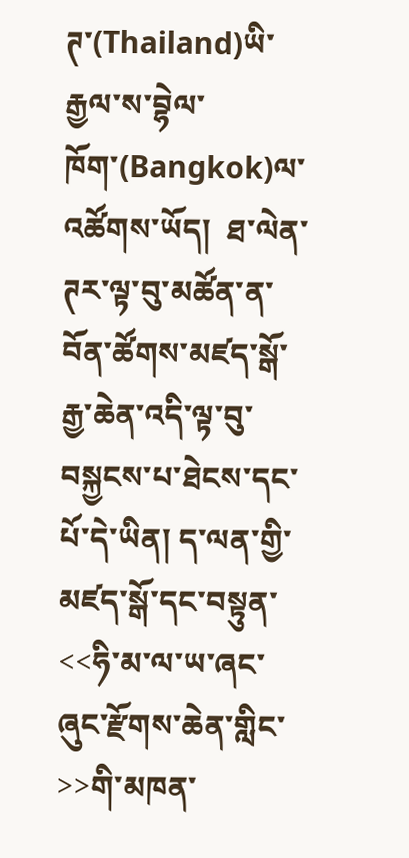ཊ་(Thailand)ཡི་རྒྱལ་ས་བྷེལ་ཁོག་(Bangkok)ལ་འཚོགས་ཡོད།  ཐ་ལེན་ཊར་ལྟ་བུ་མཚོན་ན་བོན་ཚོགས་མཛད་སྒོ་རྒྱ་ཆེན་འདི་ལྟ་བུ་བསྐྱངས་པ་ཐེངས་དང་པོ་དེ་ཡིན། ད་ལན་གྱི་མཛད་སྒོ་དང་བསྟུན་<<ཧི་མ་ལ་ཡ་ཞང་ཞུང་རྫོགས་ཆེན་གླིང་>>གི་མཁན་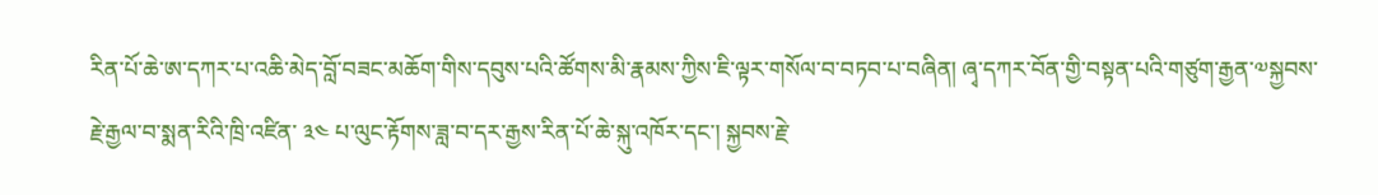རིན་པོ་ཆེ་ཨ་དཀར་པ་འཆི་མེད་བློ་བཟང་མཆོག་གིས་དབུས་པའི་ཚོགས་མི་རྣམས་ཀྱིས་ཇི་ལྟར་གསོལ་བ་བཏབ་པ་བཞིན། ཞྭ་དཀར་བོན་གྱི་བསྟན་པའི་གཙུག་རྒྱན་༧སྐྱབས་རྗེ་རྒྱལ་བ་སྨན་རིའི་ཁྲི་འཛིན་ ༣༤ པ་ལུང་རྟོགས་ཟླ་བ་དར་རྒྱས་རིན་པོ་ཆེ་སྐུ་འཁོར་དང་། སྐྱབས་རྗེ་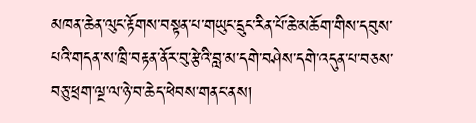མཁན་ཆེན་ལུང་རྟོགས་བསྟན་པ་གཡུང་དྲུང་རིན་པོ་ཆེ་མཆོག་གིས་དབུས་པའི་གདན་ས་ཁྲི་བརྟན་ནོར་བུ་རྩེའི་བླ་མ་དགེ་བཤེས་དགེ་འདུན་པ་བཅས་བཅུ་ཕྲག་ལྔ་ལ་ཉེ་བ་ཆེད་ཕེབས་གནང་ནས།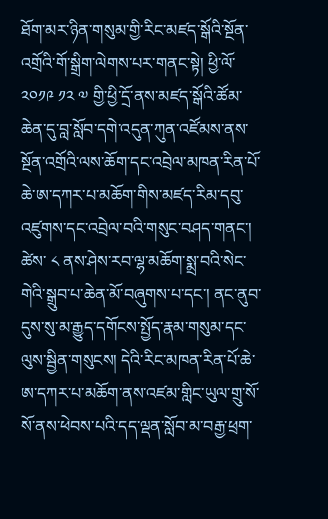ཐོག་མར་ཉིན་གསུམ་གྱི་རིང་མཛད་སྒོའི་སྔོན་འགྲོའི་གོ་སྒྲིག་ལེགས་པར་གནང་སྟེ། ཕྱི་ལོ་ ༢༠༡༩ ༡༢ ༧ གྱི་ཕྱི་དྲོ་ནས་མཛད་སྒོའི་ཚོམ་ཆེན་དུ་བླ་སློབ་དགེ་འདུན་ཀུན་འཛོམས་ནས་སྔོན་འགྲོའི་ལས་ཆོག་དང་འབྲེལ་མཁན་རིན་པོ་ཆེ་ཨ་དཀར་པ་མཆོག་གིས་མཛད་རིམ་དབུ་འཛུགས་དང་འབྲེལ་བའི་གསུང་བཤད་གནང་། ཚེས་ ༨ ནས་ཤེས་རབ་ལྷ་མཆོག་སྨྲ་བའི་སེང་གེའི་སྒྲུབ་པ་ཆེན་མོ་བཞུགས་པ་དང་། ནང་ནུབ་དུས་སུ་མ་རྒྱུད་དགོངས་སྤྱོད་རྣམ་གསུམ་དང་ལུས་སྦྱིན་གསུངས། དེའི་རིང་མཁན་རིན་པོ་ཆེ་ཨ་དཀར་པ་མཆོག་ནས་འཛམ་གླིང་ཡུལ་གྲུ་སོ་སོ་ནས་ཕེབས་པའི་དད་ལྡན་སློབ་མ་བརྒྱ་ཕྲག་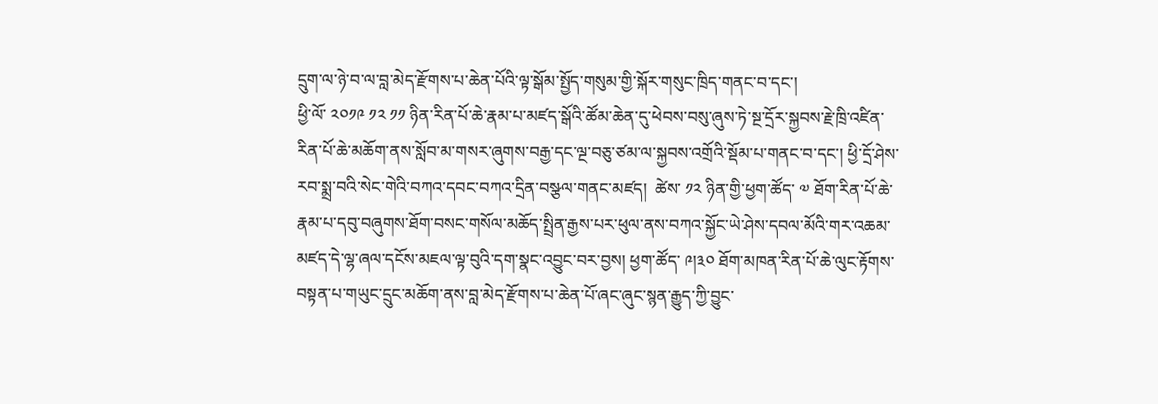དྲུག་ལ་ཉེ་བ་ལ་བླ་མེད་རྫོགས་པ་ཆེན་པོའི་ལྟ་སྒོམ་སྤྱོད་གསུམ་གྱི་སྐོར་གསུང་ཁྲིད་གནང་བ་དང་།
ཕྱི་ལོ་ ༢༠༡༩ ༡༢ ༡༡ ཉིན་རིན་པོ་ཆེ་རྣམ་པ་མཛད་སྒོའི་ཚོམ་ཆེན་དུ་ཕེབས་བསུ་ཞུས་ཏེ་སྔ་དྲོར་སྐྱབས་རྗེ་ཁྲི་འཛིན་རིན་པོ་ཆེ་མཆོག་ནས་སློབ་མ་གསར་ཞུགས་བརྒྱ་དང་ལྔ་བཅུ་ཙམ་ལ་སྐྱབས་འགྲོའི་སྡོམ་པ་གནང་བ་དང་། ཕྱི་དྲོ་ཤེས་རབ་སྨྲ་བའི་སེང་གེའི་བཀའ་དབང་བཀའ་དྲིན་བསྩལ་གནང་མཛད།  ཚེས་ ༡༢ ཉིན་གྱི་ཕྱག་ཚོད་ ༧ ཐོག་རིན་པོ་ཆེ་རྣམ་པ་དབུ་བཞུགས་ཐོག་བསང་གསོལ་མཆོད་སྤྲིན་རྒྱས་པར་ཕུལ་ནས་བཀའ་སྐྱོང་ཡེ་ཤེས་དབལ་མོའི་གར་འཆམ་མཛད་དེ་ལྷ་ཞལ་དངོས་མཇལ་ལྟ་བུའི་དག་སྣང་འབྱུང་བར་བྱས། ཕྱག་ཚོད་ ༩།༣༠ ཐོག་མཁན་རིན་པོ་ཆེ་ལུང་རྟོགས་བསྟན་པ་གཡུང་དྲུང་མཆོག་ནས་བླ་མེད་རྫོགས་པ་ཆེན་པོ་ཞང་ཞུང་སྙན་རྒྱུད་ཀྱི་བྱུང་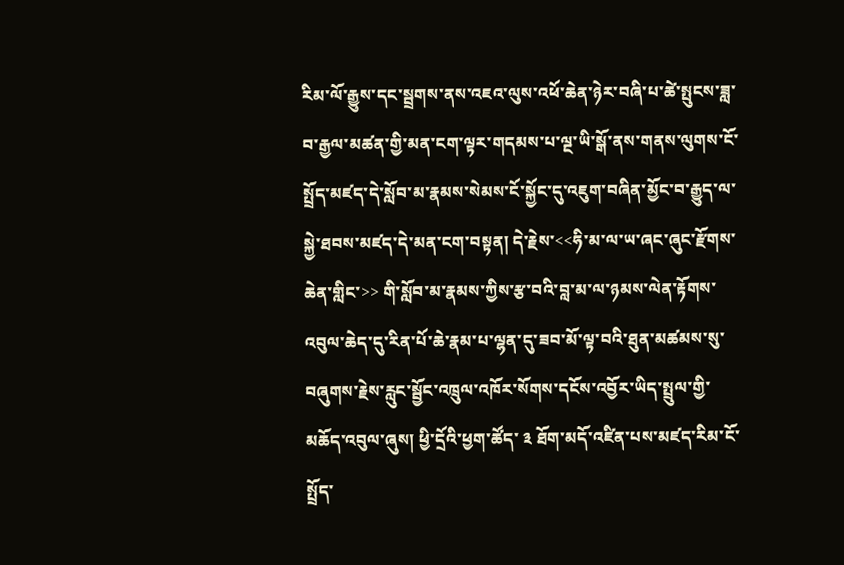རིམ་ལོ་རྒྱུས་དང་སྦྲགས་ནས་འཇའ་ལུས་འཕོ་ཆེན་ཉེར་བཞི་པ་ཚེ་སྤུངས་ཟླ་བ་རྒྱལ་མཚན་གྱི་མན་ངག་ལྟར་གདམས་པ་ལྔ་ཡི་སྒོ་ནས་གནས་ལུགས་ངོ་སྤྲོད་མཛད་དེ་སློབ་མ་རྣམས་སེམས་ངོ་སྐྱོང་དུ་འཇུག་བཞིན་མྱོང་བ་རྒྱུད་ལ་སྐྱེ་ཐབས་མཛད་དེ་མན་ངག་བསྟན། དེ་རྗེས་<<ཧི་མ་ལ་ཡ་ཞང་ཞུང་རྫོགས་ཆེན་གླིང་>> གི་སློབ་མ་རྣམས་ཀྱིས་རྩ་བའི་བླ་མ་ལ་ཉམས་ལེན་རྟོགས་འབུལ་ཆེད་དུ་རིན་པོ་ཆེ་རྣམ་པ་ལྷན་དུ་ཟབ་མོ་ལྟ་བའི་ཐུན་མཚམས་སུ་བཞུགས་རྗེས་རླུང་སྦྱོང་འཁྲུལ་འཁོར་སོགས་དངོས་འབྱོར་ཡིད་སྤྲུལ་གྱི་མཆོད་འབུལ་ཞུས། ཕྱི་དྲོའི་ཕྱག་ཚོད་ ༣ ཐོག་མདོ་འཛིན་པས་མཛད་རིམ་ངོ་སྤྲོད་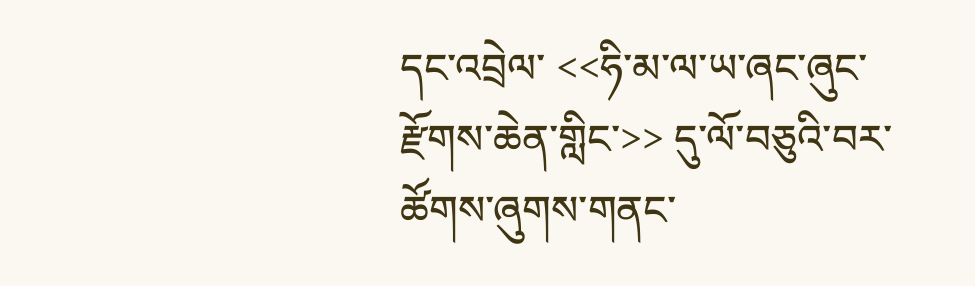དང་འབྲེལ་ <<ཧི་མ་ལ་ཡ་ཞང་ཞུང་རྫོགས་ཆེན་གླིང་>> དུ་ལོ་བཅུའི་བར་ཚོགས་ཞུགས་གནང་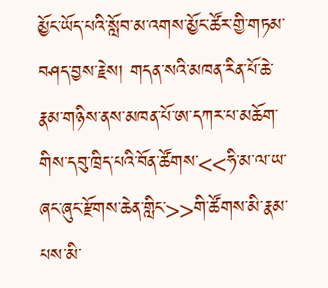མྱོང་ཡོད་པའི་སློབ་མ་འགས་མྱོང་ཚོར་གྱི་གཏམ་བཤད་བྱས་རྗེས། གདན་སའི་མཁན་རིན་པོ་ཆེ་རྣམ་གཉིས་ནས་མཁན་པོ་ཨ་དཀར་པ་མཆོག་གིས་དབུ་ཁྲིད་པའི་བོན་ཚོགས་<<ཧི་མ་ལ་ཡ་ཞང་ཞུང་རྫོགས་ཆེན་གླིང་>>གི་ཚོགས་མི་རྣམ་པས་མི་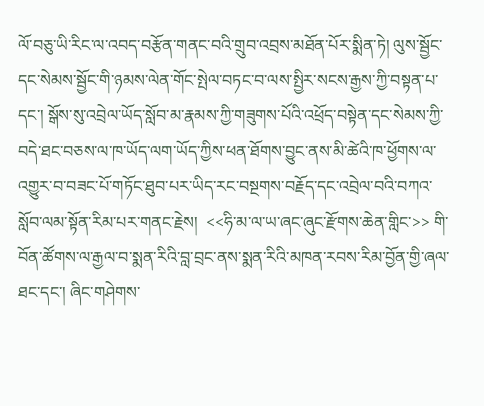ལོ་བཅུ་ཡི་རིང་ལ་འབད་བརྩོན་གནང་བའི་གྲུབ་འབྲས་མཐོན་པོར་སྨིན་ཏེ། ལུས་སྦྱོང་དང་སེམས་སྦྱོང་གི་ཉམས་ལེན་གོང་སྤེལ་བཏང་བ་ལས་སྤྱིར་སངས་རྒྱས་ཀྱི་བསྟན་པ་དང་། སྒོས་སུ་འབྲེལ་ཡོད་སློབ་མ་རྣམས་ཀྱི་གཟུགས་པོའི་འཕྲོད་བསྟེན་དང་སེམས་ཀྱི་བདེ་ཐང་བཅས་ལ་ཁ་ཡོད་ལག་ཡོད་ཀྱིས་ཕན་ཐོགས་བྱུང་ནས་མི་ཚེའི་ཁ་ཕྱོགས་ལ་འགྱུར་བ་བཟང་པོ་གཏོང་ཐུབ་པར་ཡིད་རང་བསྔགས་བརྗོད་དང་འབྲེལ་བའི་བཀའ་སློབ་ལམ་སྟོན་རིམ་པར་གནང་རྗེས།  <<ཧི་མ་ལ་ཡ་ཞང་ཞུང་རྫོགས་ཆེན་གླིང་>> གི་བོན་ཚོགས་ལ་རྒྱལ་བ་སྨན་རིའི་བླ་བྲང་ནས་སྨན་རིའི་མཁན་རབས་རིམ་བྱོན་གྱི་ཞལ་ཐང་དང་། ཞིང་གཤེགས་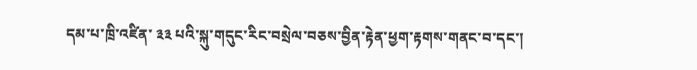དམ་པ་ཁྲི་འཛིན་ ༣༣ པའི་སྐུ་གདུང་རིང་བསྲེལ་བཅས་བྱིན་རྟེན་ཕྱག་རྟགས་གནང་བ་དང་།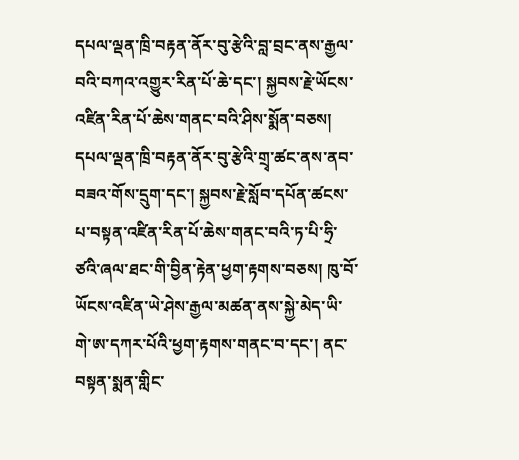དཔལ་ལྡན་ཁྲི་བརྟན་ནོར་བུ་རྩེའི་བླ་བྲང་ནས་རྒྱལ་བའི་བཀའ་འགྱུར་རིན་པོ་ཆེ་དང་། སྐྱབས་རྗེ་ཡོངས་འཛིན་རིན་པོ་ཆེས་གནང་བའི་ཤིས་སྨོན་བཅས། དཔལ་ལྡན་ཁྲི་བརྟན་ནོར་བུ་རྩེའི་གྲྭ་ཚང་ནས་ནབ་བཟའ་གོས་དྲུག་དང་། སྐྱབས་རྗེ་སློབ་དཔོན་ཚངས་པ་བསྟན་འཛིན་རིན་པོ་ཆེས་གནང་བའི་ཏ་པི་ཧྲི་ཙའི་ཞལ་ཐང་གི་བྱིན་རྟེན་ཕྱག་རྟགས་བཅས། ཁུ་བོ་ཡོངས་འཛིན་ཡེ་ཤེས་རྒྱལ་མཚན་ནས་སྐྱེ་མེད་ཡི་གེ་ཨ་དཀར་པོའི་ཕྱག་རྟགས་གནང་བ་དང་། ནང་བསྟན་སྨན་གླིང་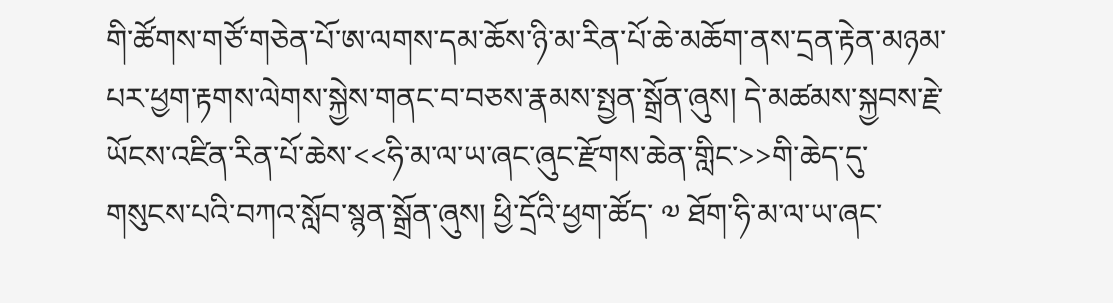གི་ཚོགས་གཙོ་གཅེན་པོ་ཨ་ལགས་དམ་ཆོས་ཉི་མ་རིན་པོ་ཆེ་མཆོག་ནས་དྲན་རྟེན་མཉམ་པར་ཕྱག་རྟགས་ལེགས་སྐྱེས་གནང་བ་བཅས་རྣམས་སྤྱན་སྒྲོན་ཞུས། དེ་མཚམས་སྐྱབས་རྗེ་ཡོངས་འཛིན་རིན་པོ་ཆེས་<<ཧི་མ་ལ་ཡ་ཞང་ཞུང་རྫོགས་ཆེན་གླིང་>>གི་ཆེད་དུ་གསུངས་པའི་བཀའ་སློབ་སྙན་སྒྲོན་ཞུས། ཕྱི་དྲོའི་ཕྱག་ཚོད་ ༧ ཐོག་ཧི་མ་ལ་ཡ་ཞང་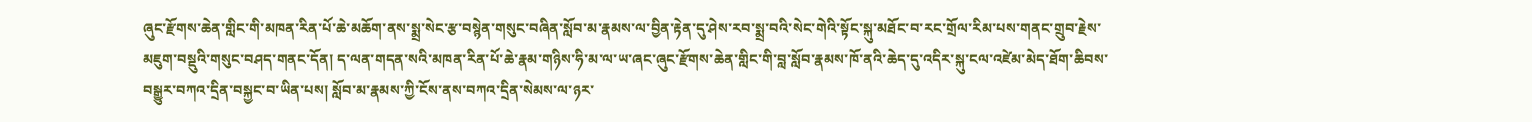ཞུང་རྫོགས་ཆེན་གླིང་གི་མཁན་རིན་པོ་ཆེ་མཆོག་ནས་སྨྲ་སེང་རྩ་བསྙེན་གསུང་བཞིན་སློབ་མ་རྣམས་ལ་བྱིན་རྟེན་དུ་ཤེས་རབ་སྨྲ་བའི་སེང་གེའི་སྟོང་སྐུ་མཐོང་བ་རང་གྲོལ་རིམ་པས་གནང་གྲུབ་རྗེས་མཇུག་བསྡུའི་གསུང་བཤད་གནང་དོན། ད་ལན་གདན་སའི་མཁན་རིན་པོ་ཆེ་རྣམ་གཉིས་ཧི་མ་ལ་ཡ་ཞང་ཞུང་རྫོགས་ཆེན་གླིང་གི་བླ་སློབ་རྣམས་ཁོ་ནའི་ཆེད་དུ་འདིར་སྐུ་ངལ་འཛེམ་མེད་ཐོག་ཆིབས་བསྒྱུར་བཀའ་དྲིན་བསྐྱང་བ་ཡིན་པས། སློབ་མ་རྣམས་ཀྱི་ངོས་ནས་བཀའ་དྲིན་སེམས་ལ་ཉར་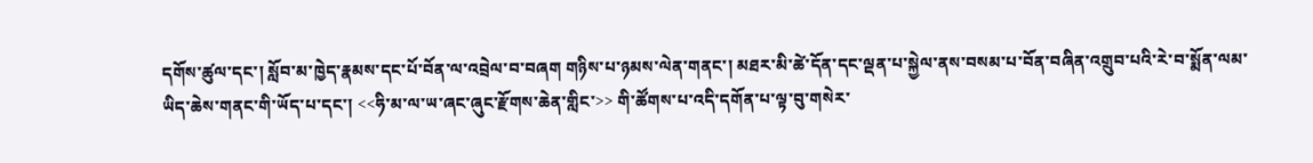དགོས་ཚུལ་དང་། སློབ་མ་ཁྱེད་རྣམས་དང་པོ་བོན་ལ་འབྲེལ་བ་བཞག གཉིས་པ་ཉམས་ལེན་གནང་། མཐར་མི་ཚེ་དོན་དང་ལྡན་པ་སྐྱེལ་ནས་བསམ་པ་བོན་བཞིན་འགྲུབ་པའི་རེ་བ་སྨོན་ལམ་ཡིད་ཆེས་གནང་གི་ཡོད་པ་དང་། <<ཧི་མ་ལ་ཡ་ཞང་ཞུང་རྫོགས་ཆེན་གླིང་>> གི་ཚོགས་པ་འདི་དགོན་པ་ལྟ་བུ་གསེར་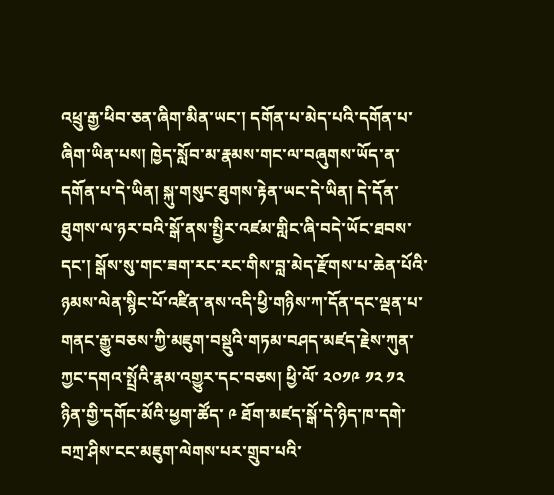འཕྲུ་རྒྱ་ཕིབ་ཅན་ཞིག་མིན་ཡང་། དགོན་པ་མེད་པའི་དགོན་པ་ཞིག་ཡིན་པས། ཁྱེད་སློབ་མ་རྣམས་གང་ལ་བཞུགས་ཡོད་ན་དགོན་པ་དེ་ཡིན། སྐུ་གསུང་ཐུགས་རྟེན་ཡང་དེ་ཡིན། དེ་དོན་ཐུགས་ལ་ཉར་བའི་སྒོ་ནས་སྤྱིར་འཛམ་གླིང་ཞི་བདེ་ཡོང་ཐབས་དང་། སྒོས་སུ་གང་ཟག་རང་རང་གིས་བླ་མེད་རྫོགས་པ་ཆེན་པོའི་ཉམས་ལེན་སྙིང་པོ་འཛིན་ནས་འདི་ཕྱི་གཉིས་ཀ་དོན་དང་ལྡན་པ་གནང་རྒྱུ་བཅས་ཀྱི་མཇུག་བསྡུའི་གཏམ་བཤད་མཛད་རྗེས་ཀུན་ཀྱང་དགའ་སྤྲོའི་རྣམ་འགྱུར་དང་བཅས། ཕྱི་ལོ་ ༢༠༡༩ ༡༢ ༡༢ ཉིན་གྱི་དགོང་མོའི་ཕྱག་ཚོད་ ༩ ཐོག་མཛད་སྒོ་དེ་ཉིད་ཁ་དགེ་བཀྲ་ཤིས་ངང་མཇུག་ལེགས་པར་གྲུབ་པའི་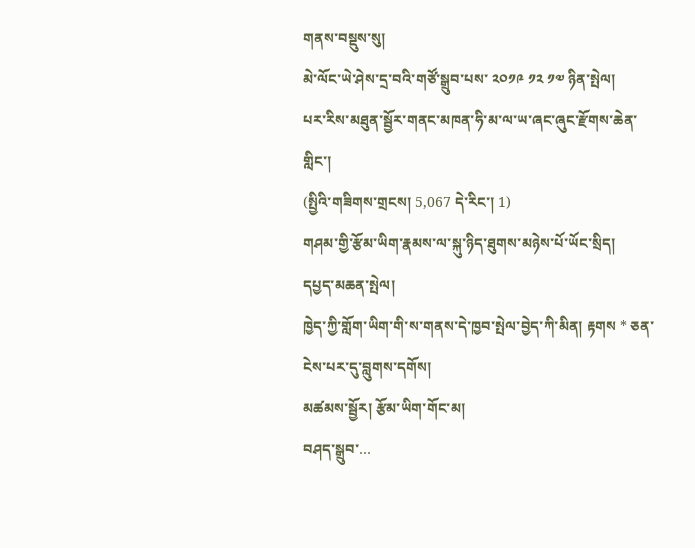གནས་བསྡུས་སུ།
མེ་ལོང་ཡེ་ཤེས་དྲ་བའི་གཙོ་སྒྲུབ་པས་ ༢༠༡༩ ༡༢ ༡༧ ཉིན་སྤེལ།
པར་རིས་མཐུན་སྦྱོར་གནང་མཁན་ཧི་མ་ལ་ཡ་ཞང་ཞུང་རྫོགས་ཆེན་གླིང་།
(སྤྱིའི་གཟིགས་གྲངས། 5,067 དེ་རིང་། 1)
གཤམ་གྱི་རྩོམ་ཡིག་རྣམས་ལ་སྐུ་ཉིད་ཐུགས་མཉེས་པོ་ཡོང་སྲིད།
དཔྱད་མཆན་སྤེལ།
ཁྱེད་ཀྱི་གློག་ཡིག་གི་ས་གནས་དེ་ཁྱབ་སྤེལ་བྱེད་ཀི་མིན། རྟགས * ཅན་ངེས་པར་དུ་བླུགས་དགོས།
མཚམས་སྦྱོར། རྩོམ་ཡིག་གོང་མ།
བཤད་སྒྲུབ་…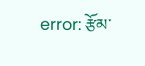error: རྩོམ་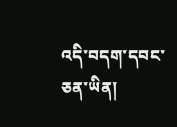འདི་བདག་དབང་ཅན་ཡིན།